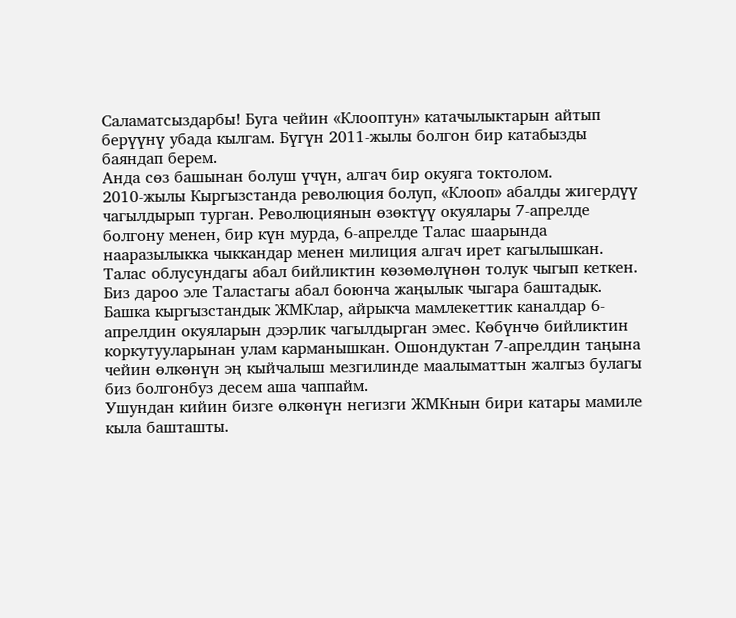Саламатсыздарбы! Буга чейин «Клооптун» катачылыктарын айтып берүүнү убада кылгам. Бүгүн 2011-жылы болгон бир катабызды баяндап берем.
Анда сөз башынан болуш үчүн, алгач бир окуяга токтолом.
2010-жылы Кыргызстанда революция болуп, «Клооп» абалды жигердүү чагылдырып турган. Революциянын өзөктүү окуялары 7-апрелде болгону менен, бир күн мурда, 6-апрелде Талас шаарында нааразылыкка чыккандар менен милиция алгач ирет кагылышкан. Талас облусундагы абал бийликтин көзөмөлүнөн толук чыгып кеткен.
Биз дароо эле Таластагы абал боюнча жаңылык чыгара баштадык. Башка кыргызстандык ЖМКлар, айрыкча мамлекеттик каналдар 6-апрелдин окуяларын дээрлик чагылдырган эмес. Көбүнчө бийликтин коркутууларынан улам карманышкан. Ошондуктан 7-апрелдин таңына чейин өлкөнүн эң кыйчалыш мезгилинде маалыматтын жалгыз булагы биз болгонбуз десем аша чаппайм.
Ушундан кийин бизге өлкөнүн негизги ЖМКнын бири катары мамиле кыла башташты.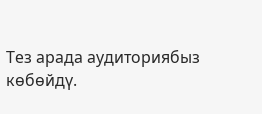Тез арада аудиториябыз көбөйдү.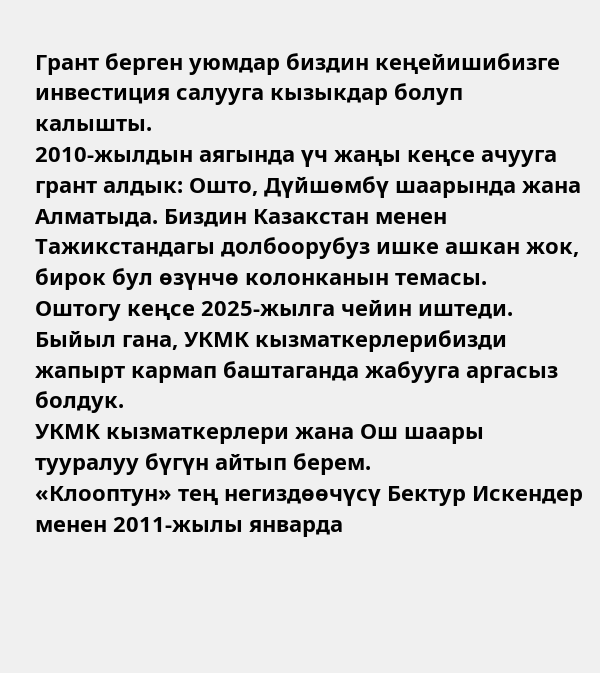Грант берген уюмдар биздин кеңейишибизге инвестиция салууга кызыкдар болуп калышты.
2010-жылдын аягында үч жаңы кеңсе ачууга грант алдык: Ошто, Дүйшөмбү шаарында жана Алматыда. Биздин Казакстан менен Тажикстандагы долбоорубуз ишке ашкан жок, бирок бул өзүнчө колонканын темасы.
Оштогу кеңсе 2025-жылга чейин иштеди. Быйыл гана, УКМК кызматкерлерибизди жапырт кармап баштаганда жабууга аргасыз болдук.
УКМК кызматкерлери жана Ош шаары тууралуу бүгүн айтып берем.
«Клооптун» тең негиздөөчүсү Бектур Искендер менен 2011-жылы январда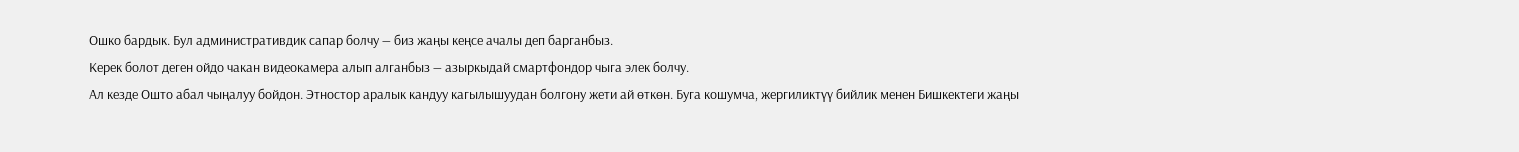Ошко бардык. Бул административдик сапар болчу — биз жаңы кеңсе ачалы деп барганбыз.
Керек болот деген ойдо чакан видеокамера алып алганбыз — азыркыдай смартфондор чыга элек болчу.
Ал кезде Ошто абал чыңалуу бойдон. Этностор аралык кандуу кагылышуудан болгону жети ай өткөн. Буга кошумча, жергиликтүү бийлик менен Бишкектеги жаңы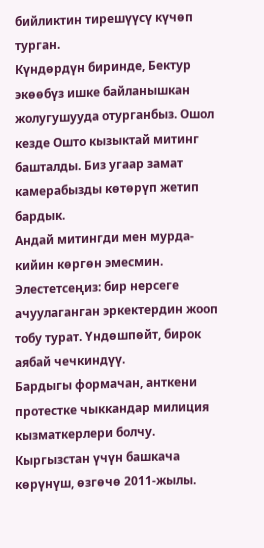бийликтин тирешүүсү күчөп турган.
Күндөрдүн биринде, Бектур экөөбүз ишке байланышкан жолугушууда отурганбыз. Ошол кезде Ошто кызыктай митинг башталды. Биз угаар замат камерабызды көтөрүп жетип бардык.
Андай митингди мен мурда-кийин көргөн эмесмин. Элестетсеңиз: бир нерсеге ачуулаганган эркектердин жооп тобу турат. Үндөшпөйт, бирок аябай чечкиндүү.
Бардыгы формачан, анткени протестке чыккандар милиция кызматкерлери болчу. Кыргызстан үчүн башкача көрүнүш, өзгөчө 2011-жылы.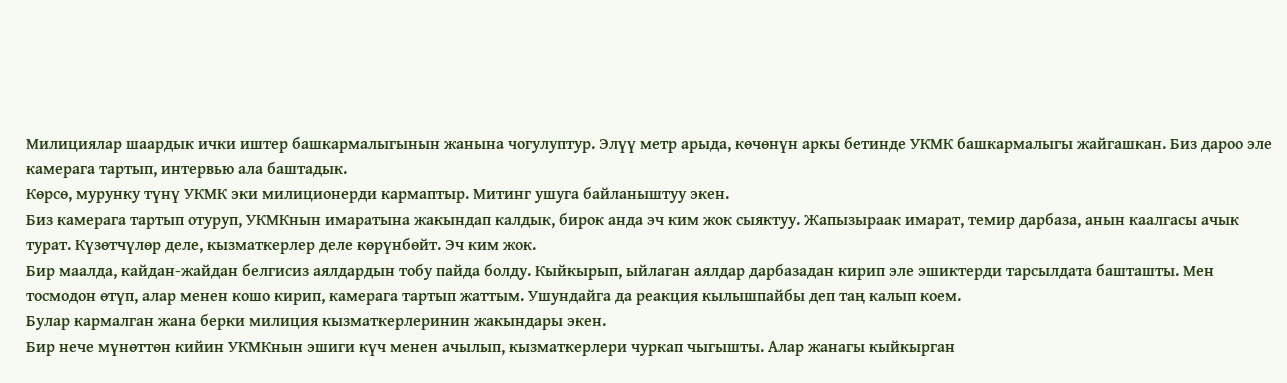Милициялар шаардык ички иштер башкармалыгынын жанына чогулуптур. Элүү метр арыда, көчөнүн аркы бетинде УКМК башкармалыгы жайгашкан. Биз дароо эле камерага тартып, интервью ала баштадык.
Көрсө, мурунку түнү УКМК эки милиционерди кармаптыр. Митинг ушуга байланыштуу экен.
Биз камерага тартып отуруп, УКМКнын имаратына жакындап калдык, бирок анда эч ким жок сыяктуу. Жапызыраак имарат, темир дарбаза, анын каалгасы ачык турат. Күзөтчүлөр деле, кызматкерлер деле көрүнбөйт. Эч ким жок.
Бир маалда, кайдан-жайдан белгисиз аялдардын тобу пайда болду. Кыйкырып, ыйлаган аялдар дарбазадан кирип эле эшиктерди тарсылдата башташты. Мен тосмодон өтүп, алар менен кошо кирип, камерага тартып жаттым. Ушундайга да реакция кылышпайбы деп таң калып коем.
Булар кармалган жана берки милиция кызматкерлеринин жакындары экен.
Бир нече мүнөттөн кийин УКМКнын эшиги күч менен ачылып, кызматкерлери чуркап чыгышты. Алар жанагы кыйкырган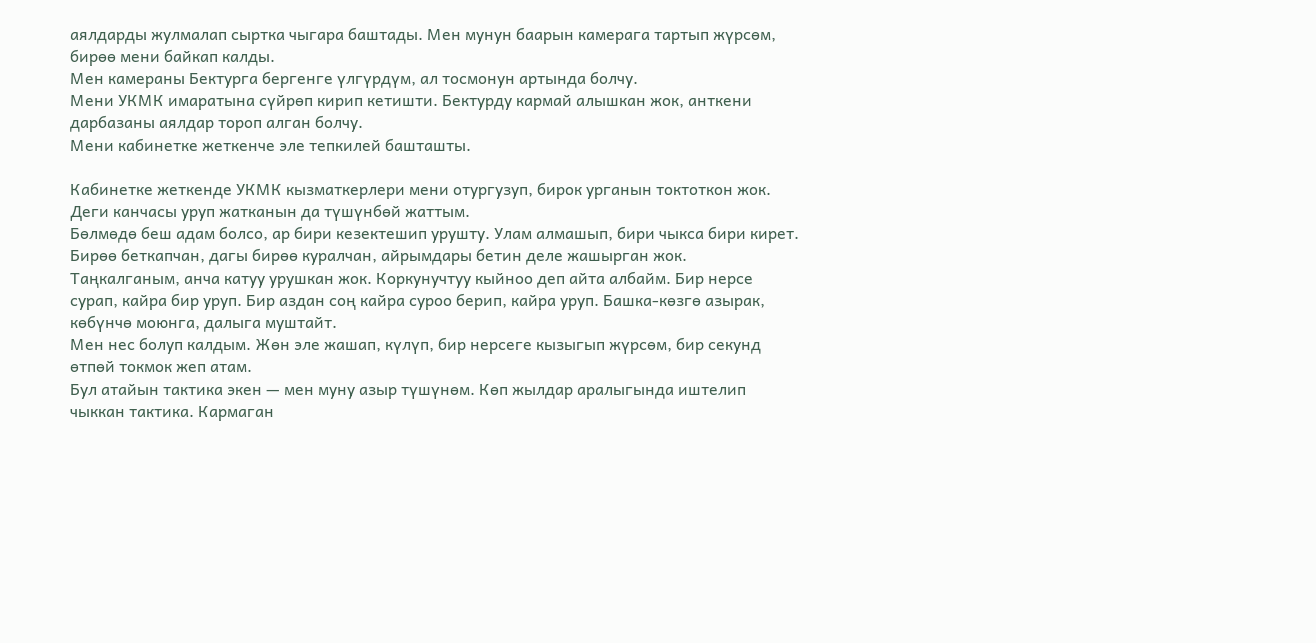аялдарды жулмалап сыртка чыгара баштады. Мен мунун баарын камерага тартып жүрсөм, бирөө мени байкап калды.
Мен камераны Бектурга бергенге үлгүрдүм, ал тосмонун артында болчу.
Мени УКМК имаратына сүйрөп кирип кетишти. Бектурду кармай алышкан жок, анткени дарбазаны аялдар тороп алган болчу.
Мени кабинетке жеткенче эле тепкилей башташты.

Кабинетке жеткенде УКМК кызматкерлери мени отургузуп, бирок урганын токтоткон жок. Деги канчасы уруп жатканын да түшүнбөй жаттым.
Бөлмөдө беш адам болсо, ар бири кезектешип урушту. Улам алмашып, бири чыкса бири кирет. Бирөө беткапчан, дагы бирөө куралчан, айрымдары бетин деле жашырган жок.
Таңкалганым, анча катуу урушкан жок. Коркунучтуу кыйноо деп айта албайм. Бир нерсе сурап, кайра бир уруп. Бир аздан соң кайра суроо берип, кайра уруп. Башка-көзгө азырак, көбүнчө моюнга, далыга муштайт.
Мен нес болуп калдым. Жөн эле жашап, күлүп, бир нерсеге кызыгып жүрсөм, бир секунд өтпөй токмок жеп атам.
Бул атайын тактика экен — мен муну азыр түшүнөм. Көп жылдар аралыгында иштелип чыккан тактика. Кармаган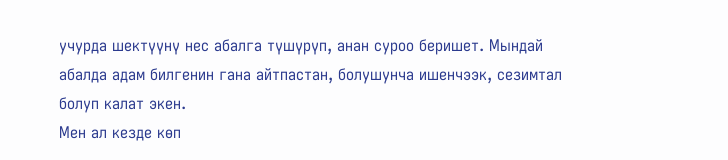учурда шектүүнү нес абалга түшүрүп, анан суроо беришет. Мындай абалда адам билгенин гана айтпастан, болушунча ишенчээк, сезимтал болуп калат экен.
Мен ал кезде көп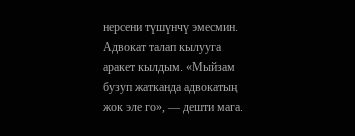нерсени түшүнчү эмесмин. Адвокат талап кылууга аракет кылдым. «Мыйзам бузуп жатканда адвокатың жок эле го», — дешти мага.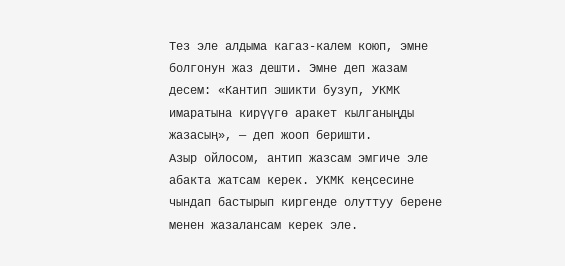Тез эле алдыма кагаз-калем коюп, эмне болгонун жаз дешти. Эмне деп жазам десем: «Кантип эшикти бузуп, УКМК имаратына кирүүгө аракет кылганыңды жазасың», — деп жооп беришти.
Азыр ойлосом, антип жазсам эмгиче эле абакта жатсам керек. УКМК кеңсесине чындап бастырып киргенде олуттуу берене менен жазалансам керек эле.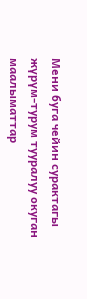Мени буга чейин сурактагы жүрүм-турум тууралуу окуган маалыматтар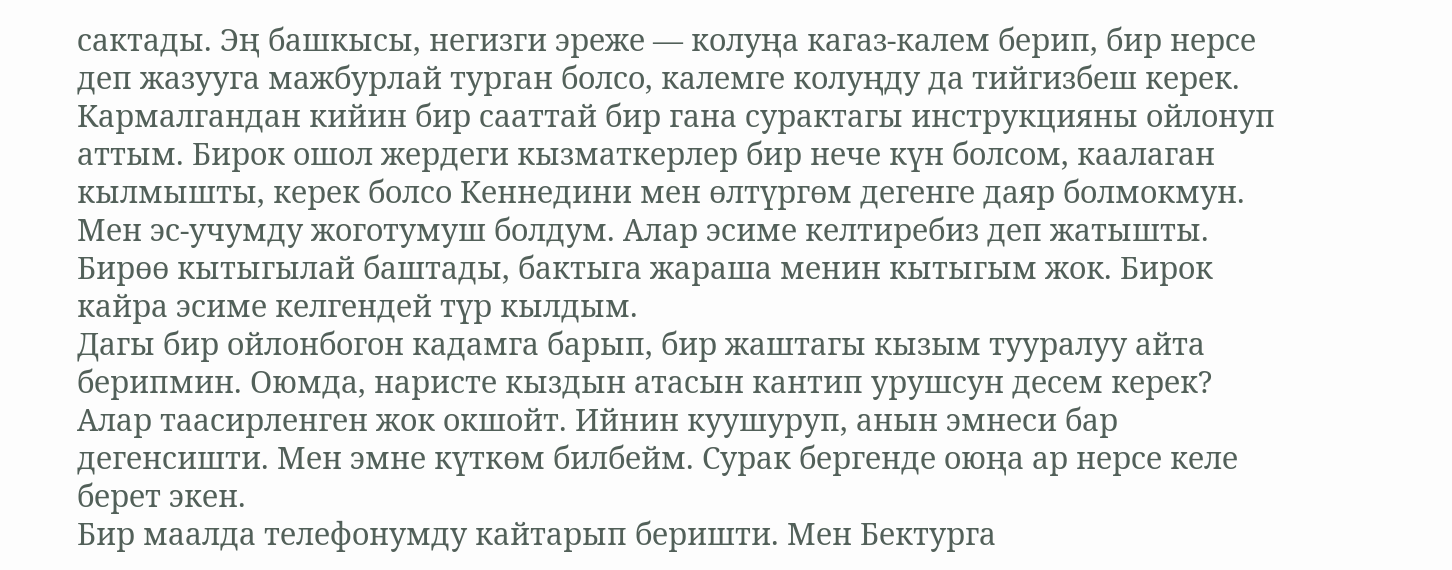сактады. Эң башкысы, негизги эреже — колуңа кагаз-калем берип, бир нерсе деп жазууга мажбурлай турган болсо, калемге колуңду да тийгизбеш керек.
Кармалгандан кийин бир сааттай бир гана сурактагы инструкцияны ойлонуп аттым. Бирок ошол жердеги кызматкерлер бир нече күн болсом, каалаган кылмышты, керек болсо Кеннедини мен өлтүргөм дегенге даяр болмокмун.
Мен эс-учумду жоготумуш болдум. Алар эсиме келтиребиз деп жатышты. Бирөө кытыгылай баштады, бактыга жараша менин кытыгым жок. Бирок кайра эсиме келгендей түр кылдым.
Дагы бир ойлонбогон кадамга барып, бир жаштагы кызым тууралуу айта берипмин. Оюмда, наристе кыздын атасын кантип урушсун десем керек? Алар таасирленген жок окшойт. Ийнин куушуруп, анын эмнеси бар дегенсишти. Мен эмне күткөм билбейм. Сурак бергенде оюңа ар нерсе келе берет экен.
Бир маалда телефонумду кайтарып беришти. Мен Бектурга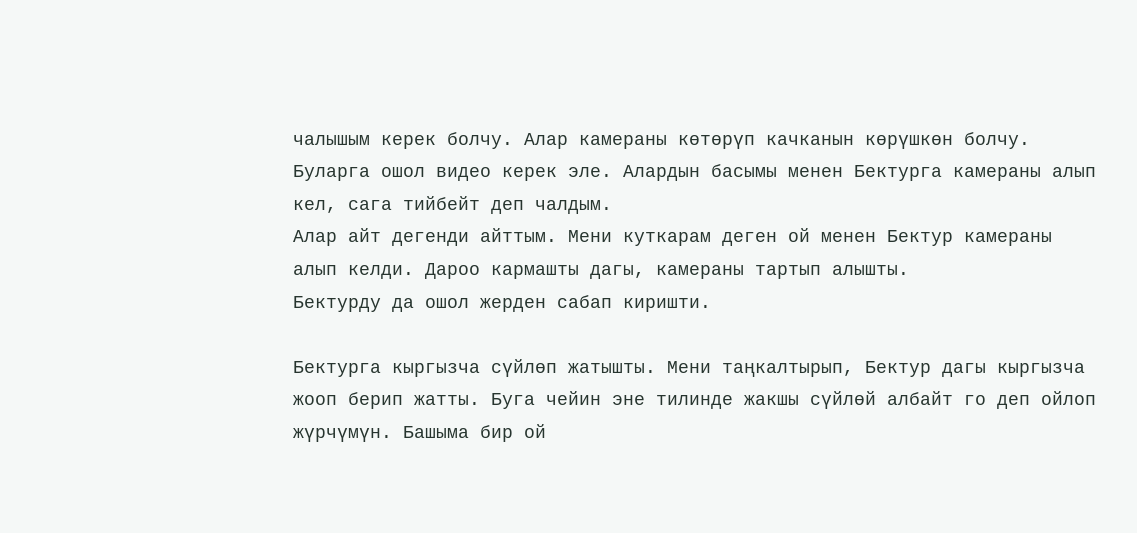чалышым керек болчу. Алар камераны көтөрүп качканын көрүшкөн болчу. Буларга ошол видео керек эле. Алардын басымы менен Бектурга камераны алып кел, сага тийбейт деп чалдым.
Алар айт дегенди айттым. Мени куткарам деген ой менен Бектур камераны алып келди. Дароо кармашты дагы, камераны тартып алышты.
Бектурду да ошол жерден сабап киришти.

Бектурга кыргызча сүйлөп жатышты. Мени таңкалтырып, Бектур дагы кыргызча жооп берип жатты. Буга чейин эне тилинде жакшы сүйлөй албайт го деп ойлоп жүрчүмүн. Башыма бир ой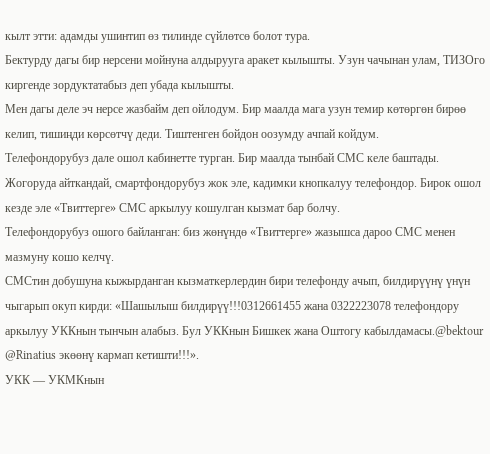кылт этти: адамды ушинтип өз тилинде сүйлөтсө болот тура.
Бектурду дагы бир нерсени мойнуна алдырууга аракет кылышты. Узун чачынан улам, ТИЗОго киргенде зордуктатабыз деп убада кылышты.
Мен дагы деле эч нерсе жазбайм деп ойлодум. Бир маалда мага узун темир көтөргөн бирөө келип, тишиңди көрсөтчү деди. Тиштенген бойдон оозумду ачпай койдум.
Телефондорубуз дале ошол кабинетте турган. Бир маалда тынбай СМС келе баштады. Жогоруда айткандай, смартфондорубуз жок эле, кадимки кнопкалуу телефондор. Бирок ошол кезде эле «Твиттерге» СМС аркылуу кошулган кызмат бар болчу.
Телефондорубуз ошого байланган: биз жөнүндө «Твиттерге» жазышса дароо СМС менен мазмуну кошо келчү.
СМСтин добушуна кыжырданган кызматкерлердин бири телефонду ачып, билдирүүнү үнүн чыгарып окуп кирди: «Шашылыш билдирүү!!!0312661455 жана 0322223078 телефондору аркылуу УККнын тынчын алабыз. Бул УККнын Бишкек жана Оштогу кабылдамасы.@bektour @Rinatius экөөнү кармап кетишти!!!».
УКК — УКМКнын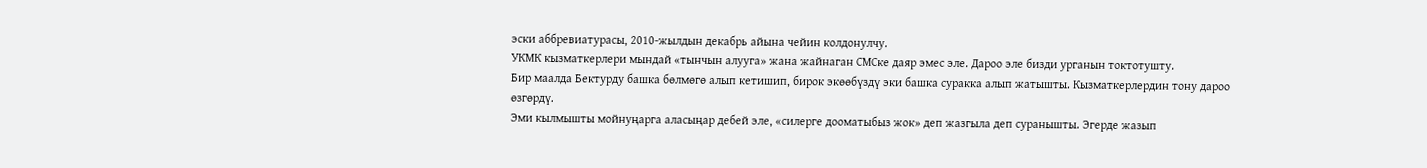эски аббревиатурасы, 2010-жылдын декабрь айына чейин колдонулчу.
УКМК кызматкерлери мындай «тынчын алууга» жана жайнаган СМСке даяр эмес эле. Дароо эле бизди урганын токтотушту.
Бир маалда Бектурду башка бөлмөгө алып кетишип, бирок экөөбүздү эки башка суракка алып жатышты. Кызматкерлердин тону дароо өзгөрдү.
Эми кылмышты мойнуңарга аласыңар дебей эле, «силерге дооматыбыз жок» деп жазгыла деп суранышты. Эгерде жазып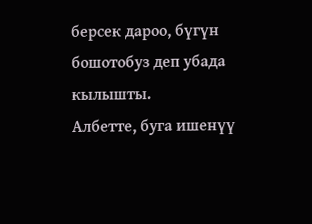берсек дароо, бүгүн бошотобуз деп убада кылышты.
Албетте, буга ишенүү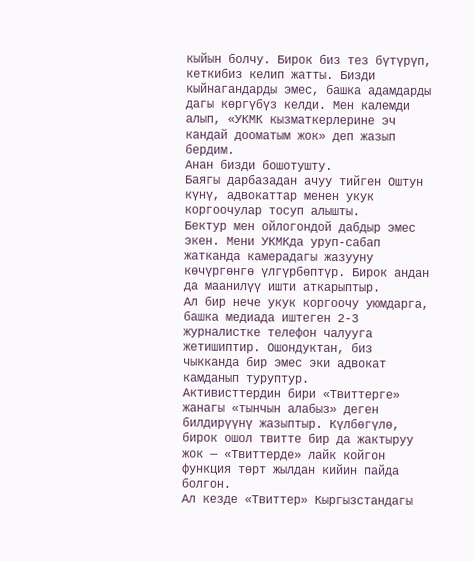кыйын болчу. Бирок биз тез бүтүрүп, кеткибиз келип жатты. Бизди кыйнагандарды эмес, башка адамдарды дагы көргүбүз келди. Мен калемди алып, «УКМК кызматкерлерине эч кандай дооматым жок» деп жазып бердим.
Анан бизди бошотушту.
Баягы дарбазадан ачуу тийген Оштун күнү, адвокаттар менен укук коргоочулар тосуп алышты.
Бектур мен ойлогондой дабдыр эмес экен. Мени УКМКда уруп-сабап жатканда камерадагы жазууну көчүргөнгө үлгүрбөптүр. Бирок андан да маанилүү ишти аткарыптыр.
Ал бир нече укук коргоочу уюмдарга, башка медиада иштеген 2-3 журналистке телефон чалууга жетишиптир. Ошондуктан, биз чыкканда бир эмес эки адвокат камданып туруптур.
Активисттердин бири «Твиттерге» жанагы «тынчын алабыз» деген билдирүүнү жазыптыр. Күлбөгүлө, бирок ошол твитте бир да жактыруу жок — «Твиттерде» лайк койгон функция төрт жылдан кийин пайда болгон.
Ал кезде «Твиттер» Кыргызстандагы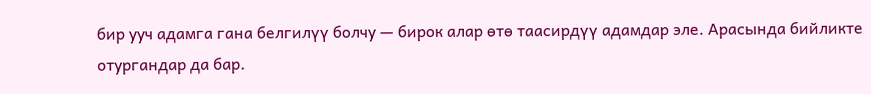бир ууч адамга гана белгилүү болчу — бирок алар өтө таасирдүү адамдар эле. Арасында бийликте отургандар да бар.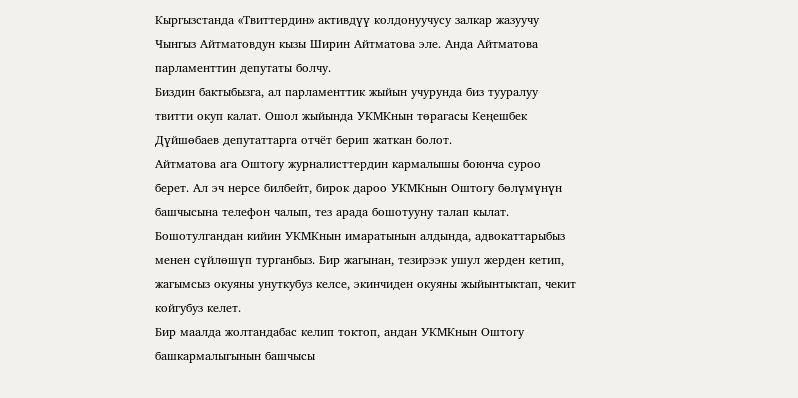Кыргызстанда «Твиттердин» активдүү колдонуучусу залкар жазуучу Чынгыз Айтматовдун кызы Ширин Айтматова эле. Анда Айтматова парламенттин депутаты болчу.
Биздин бактыбызга, ал парламенттик жыйын учурунда биз тууралуу твитти окуп калат. Ошол жыйында УКМКнын төрагасы Кеңешбек Дүйшөбаев депутаттарга отчёт берип жаткан болот.
Айтматова ага Оштогу журналисттердин кармалышы боюнча суроо берет. Ал эч нерсе билбейт, бирок дароо УКМКнын Оштогу бөлүмүнүн башчысына телефон чалып, тез арада бошотууну талап кылат.
Бошотулгандан кийин УКМКнын имаратынын алдында, адвокаттарыбыз менен сүйлөшүп турганбыз. Бир жагынан, тезирээк ушул жерден кетип, жагымсыз окуяны унуткубуз келсе, экинчиден окуяны жыйынтыктап, чекит койгубуз келет.
Бир маалда жолтандабас келип токтоп, андан УКМКнын Оштогу башкармалыгынын башчысы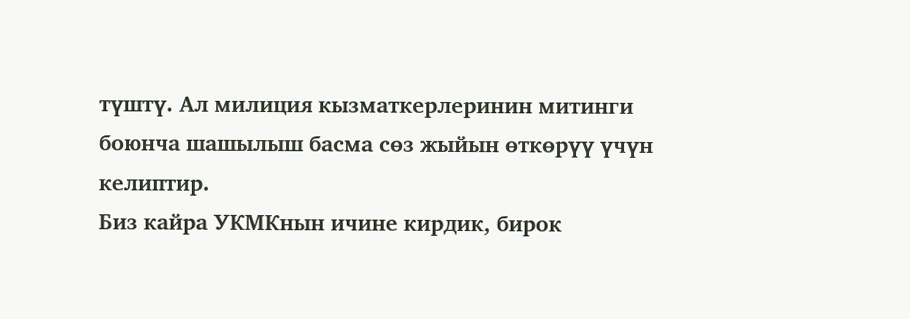түштү. Ал милиция кызматкерлеринин митинги боюнча шашылыш басма сөз жыйын өткөрүү үчүн келиптир.
Биз кайра УКМКнын ичине кирдик, бирок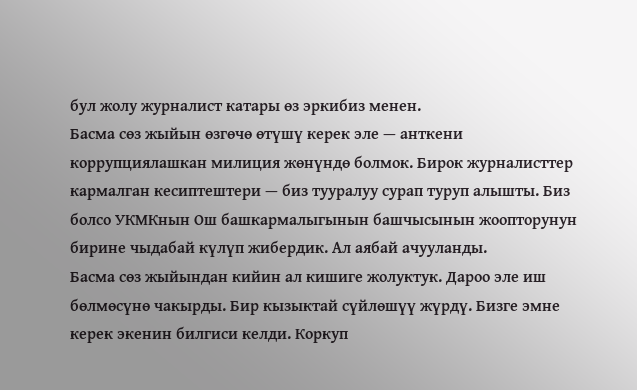бул жолу журналист катары өз эркибиз менен.
Басма сөз жыйын өзгөчө өтүшү керек эле — анткени коррупциялашкан милиция жөнүндө болмок. Бирок журналисттер кармалган кесиптештери — биз тууралуу сурап туруп алышты. Биз болсо УКМКнын Ош башкармалыгынын башчысынын жоопторунун бирине чыдабай күлүп жибердик. Ал аябай ачууланды.
Басма сөз жыйындан кийин ал кишиге жолуктук. Дароо эле иш бөлмөсүнө чакырды. Бир кызыктай сүйлөшүү жүрдү. Бизге эмне керек экенин билгиси келди. Коркуп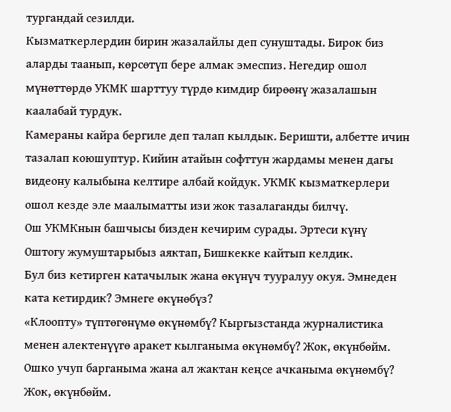тургандай сезилди.
Кызматкерлердин бирин жазалайлы деп сунуштады. Бирок биз аларды таанып, көрсөтүп бере алмак эмеспиз. Негедир ошол мүнөттөрдө УКМК шарттуу түрдө кимдир бирөөнү жазалашын каалабай турдук.
Камераны кайра бергиле деп талап кылдык. Беришти, албетте ичин тазалап коюшуптур. Кийин атайын софттун жардамы менен дагы видеону калыбына келтире албай койдук. УКМК кызматкерлери ошол кезде эле маалыматты изи жок тазалаганды билчү.
Ош УКМКнын башчысы бизден кечирим сурады. Эртеси күнү Оштогу жумуштарыбыз аяктап, Бишкекке кайтып келдик.
Бул биз кетирген катачылык жана өкүнүч тууралуу окуя. Эмнеден ката кетирдик? Эмнеге өкүнөбүз?
«Клоопту» түптөгөнүмө өкүнөмбү? Кыргызстанда журналистика менен алектенүүгө аракет кылганыма өкүнөмбү? Жок, өкүнбөйм.
Ошко учуп барганыма жана ал жактан кеңсе ачканыма өкүнөмбү? Жок, өкүнбөйм.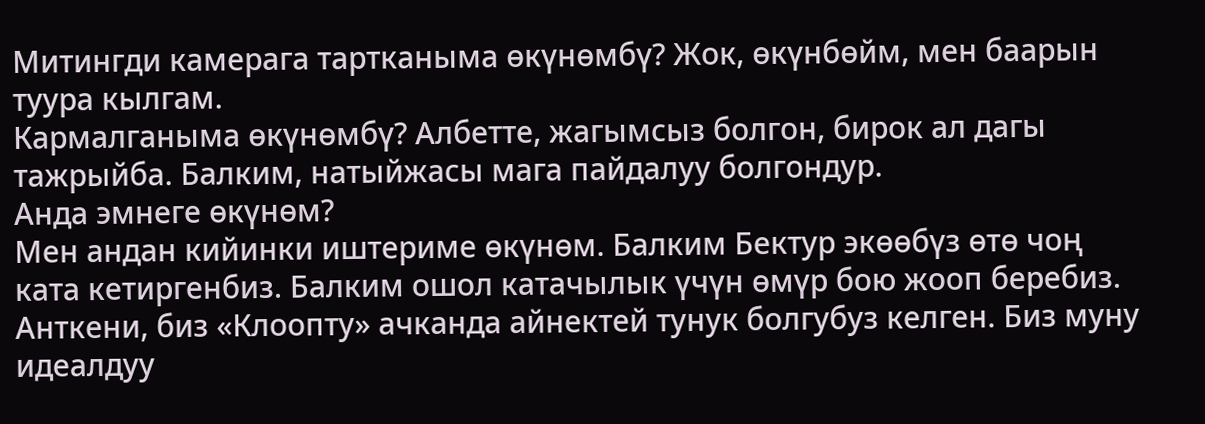Митингди камерага тартканыма өкүнөмбү? Жок, өкүнбөйм, мен баарын туура кылгам.
Кармалганыма өкүнөмбү? Албетте, жагымсыз болгон, бирок ал дагы тажрыйба. Балким, натыйжасы мага пайдалуу болгондур.
Анда эмнеге өкүнөм?
Мен андан кийинки иштериме өкүнөм. Балким Бектур экөөбүз өтө чоң ката кетиргенбиз. Балким ошол катачылык үчүн өмүр бою жооп беребиз.
Анткени, биз «Клоопту» ачканда айнектей тунук болгубуз келген. Биз муну идеалдуу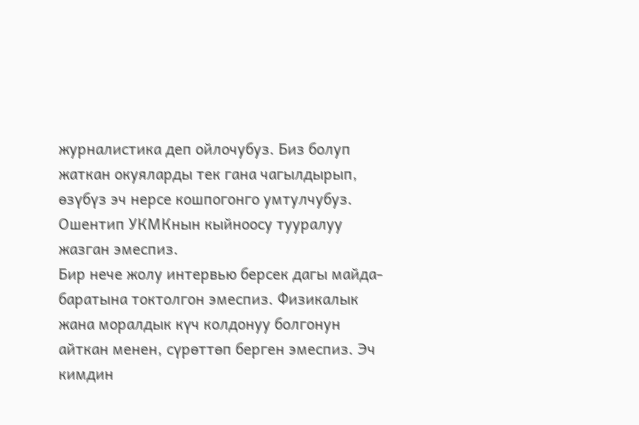журналистика деп ойлочубуз. Биз болуп жаткан окуяларды тек гана чагылдырып, өзүбүз эч нерсе кошпогонго умтулчубуз.
Ошентип УКМКнын кыйноосу тууралуу жазган эмеспиз.
Бир нече жолу интервью берсек дагы майда-баратына токтолгон эмеспиз. Физикалык жана моралдык күч колдонуу болгонун айткан менен, сүрөттөп берген эмеспиз. Эч кимдин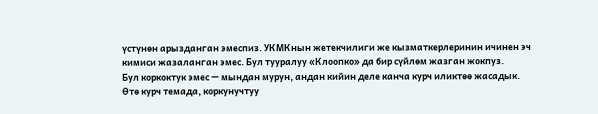үстүнөн арызданган эмеспиз. УКМКнын жетекчилиги же кызматкерлеринин ичинен эч кимиси жазаланган эмес. Бул тууралуу «Клоопко» да бир сүйлөм жазган жокпуз.
Бул коркоктук эмес — мындан мурун, андан кийин деле канча курч иликтөө жасадык. Өтө курч темада, коркунучтуу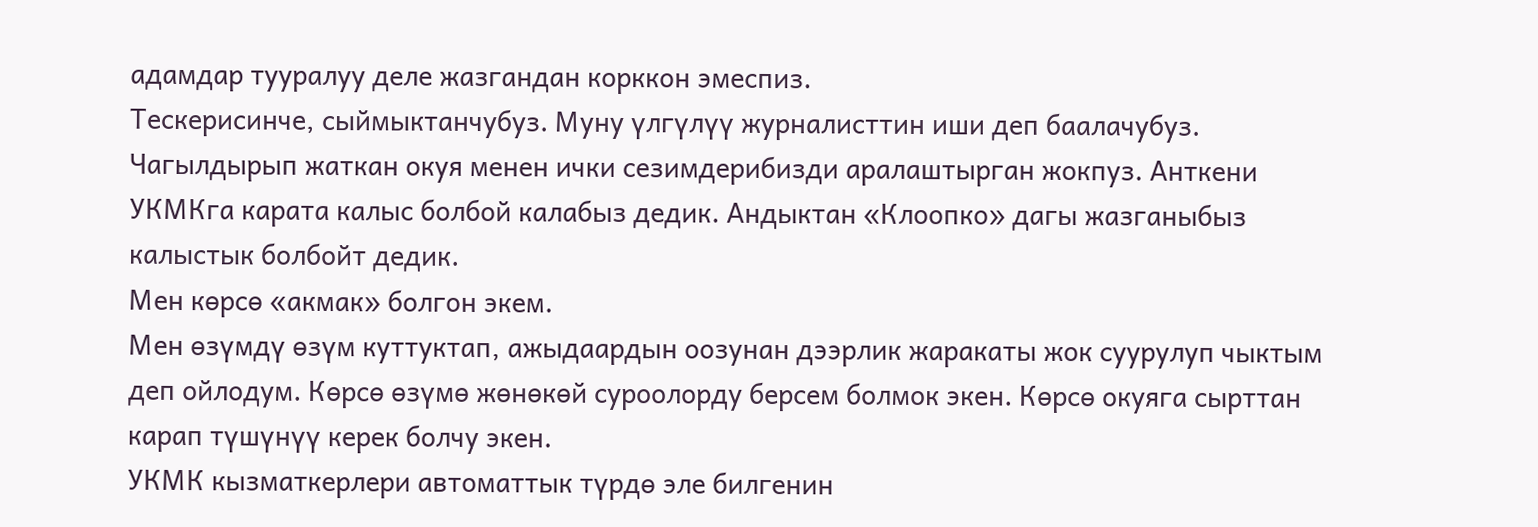адамдар тууралуу деле жазгандан корккон эмеспиз.
Тескерисинче, сыймыктанчубуз. Муну үлгүлүү журналисттин иши деп баалачубуз.
Чагылдырып жаткан окуя менен ички сезимдерибизди аралаштырган жокпуз. Анткени УКМКга карата калыс болбой калабыз дедик. Андыктан «Клоопко» дагы жазганыбыз калыстык болбойт дедик.
Мен көрсө «акмак» болгон экем.
Мен өзүмдү өзүм куттуктап, ажыдаардын оозунан дээрлик жаракаты жок суурулуп чыктым деп ойлодум. Көрсө өзүмө жөнөкөй суроолорду берсем болмок экен. Көрсө окуяга сырттан карап түшүнүү керек болчу экен.
УКМК кызматкерлери автоматтык түрдө эле билгенин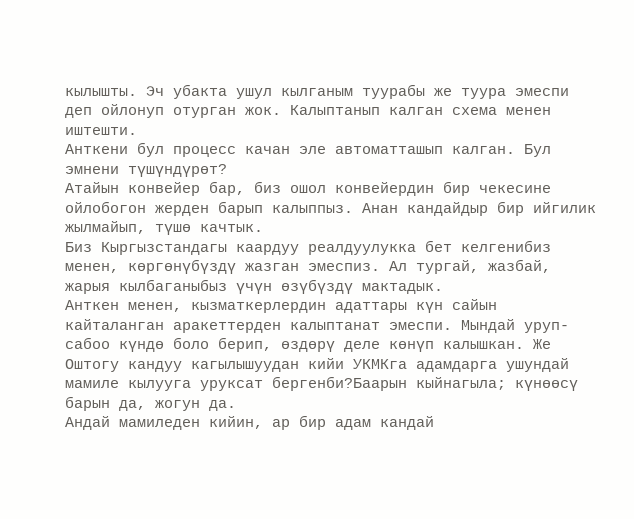кылышты. Эч убакта ушул кылганым туурабы же туура эмеспи деп ойлонуп отурган жок. Калыптанып калган схема менен иштешти.
Анткени бул процесс качан эле автоматташып калган. Бул эмнени түшүндүрөт?
Атайын конвейер бар, биз ошол конвейердин бир чекесине ойлобогон жерден барып калыппыз. Анан кандайдыр бир ийгилик жылмайып, түшө качтык.
Биз Кыргызстандагы каардуу реалдуулукка бет келгенибиз менен, көргөнүбүздү жазган эмеспиз. Ал тургай, жазбай, жарыя кылбаганыбыз үчүн өзүбүздү мактадык.
Анткен менен, кызматкерлердин адаттары күн сайын кайталанган аракеттерден калыптанат эмеспи. Мындай уруп-сабоо күндө боло берип, өздөрү деле көнүп калышкан. Же Оштогу кандуу кагылышуудан кийи УКМКга адамдарга ушундай мамиле кылууга уруксат бергенби?Баарын кыйнагыла; күнөөсү барын да, жогун да.
Андай мамиледен кийин, ар бир адам кандай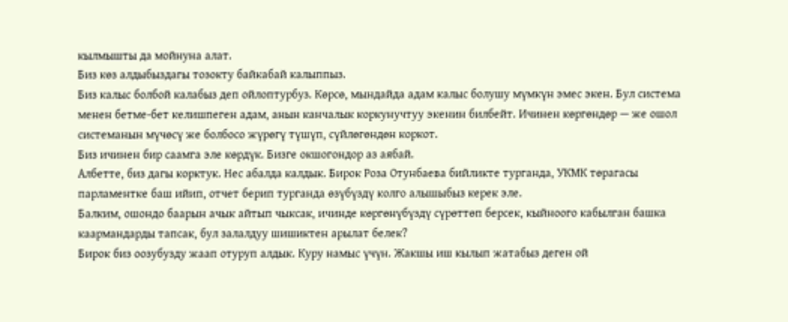кылмышты да мойнуна алат.
Биз көз алдыбыздагы тозокту байкабай калыппыз.
Биз калыс болбой калабыз деп ойлоптурбуз. Көрсө, мындайда адам калыс болушу мүмкүн эмес экен. Бул система менен бетме-бет келишпеген адам, анын канчалык коркунучтуу экенин билбейт. Ичинен көргөндөр — же ошол системанын мүчөсү же болбосо жүрөгү түшүп, сүйлөгөндөн коркот.
Биз ичинен бир саамга эле көрдүк. Бизге окшогондор аз аябай.
Албетте, биз дагы корктук. Нес абалда калдык. Бирок Роза Отунбаева бийликте турганда, УКМК төрагасы парламентке баш ийип, отчет берип турганда өзүбүздү колго алышыбыз керек эле.
Балким, ошондо баарын ачык айтып чыксак, ичинде көргөнүбүздү сүрөттөп берсек, кыйноого кабылган башка каармандарды тапсак, бул залалдуу шишиктен арылат белек?
Бирок биз оозубузду жаап отуруп алдык. Куру намыс үчүн. Жакшы иш кылып жатабыз деген ой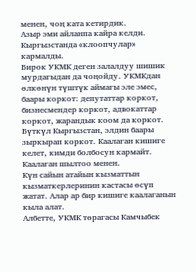менен, чоң ката кетирдик.
Азыр эми айланпа кайра келди. Кыргызстанда «клоопчулар» кармалды.
Бирок УКМК деген залалдуу шишик мурдагыдан да чоңойду. УКМКдан өлкөнүн түштүк аймагы эле эмес, баары коркот: депутаттар коркот, бизнесмендер коркот, адвокаттар коркот, жарандык коом да коркот.
Бүткүл Кыргызстан, элдин баары зыркырап коркот. Каалаган кишиге келет, кимди болбосун кармайт. Каалаган шылтоо менен.
Күн сайын атайын кызматтын кызматкерлеринин кастасы өсүп жатат. Алар ар бир кишиге каалаганын кыла алат.
Албетте, УКМК төрагасы Камчыбек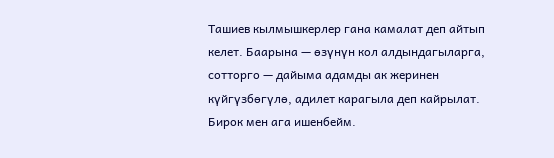Ташиев кылмышкерлер гана камалат деп айтып келет. Баарына — өзүнүн кол алдындагыларга, сотторго — дайыма адамды ак жеринен күйгүзбөгүлө, адилет карагыла деп кайрылат.
Бирок мен ага ишенбейм.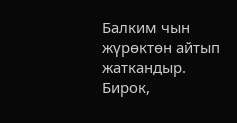Балким чын жүрөктөн айтып жаткандыр. Бирок,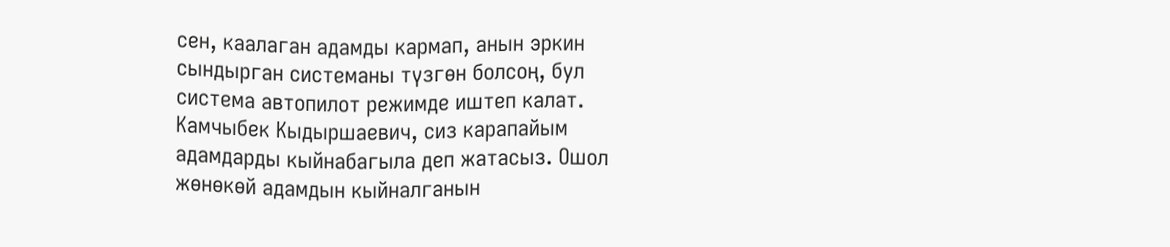сен, каалаган адамды кармап, анын эркин сындырган системаны түзгөн болсоң, бул система автопилот режимде иштеп калат.
Камчыбек Кыдыршаевич, сиз карапайым адамдарды кыйнабагыла деп жатасыз. Ошол жөнөкөй адамдын кыйналганын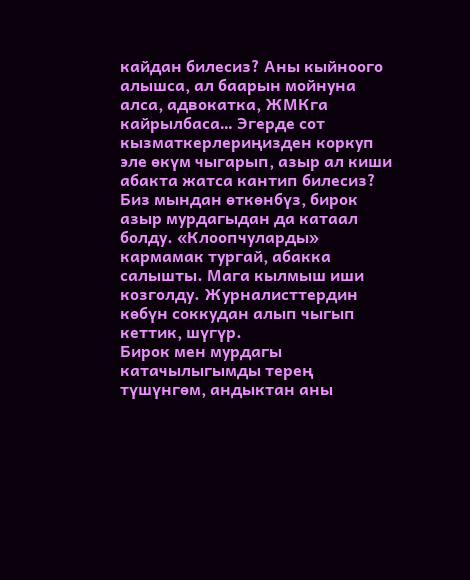кайдан билесиз? Аны кыйноого алышса, ал баарын мойнуна алса, адвокатка, ЖМКга кайрылбаса… Эгерде сот кызматкерлериңизден коркуп эле өкүм чыгарып, азыр ал киши абакта жатса кантип билесиз?
Биз мындан өткөнбүз, бирок азыр мурдагыдан да катаал болду. «Клоопчуларды» кармамак тургай, абакка салышты. Мага кылмыш иши козголду. Журналисттердин көбүн соккудан алып чыгып кеттик, шүгүр.
Бирок мен мурдагы катачылыгымды терең түшүнгөм, андыктан аны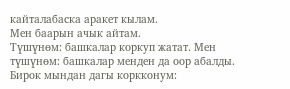кайталабаска аракет кылам.
Мен баарын ачык айтам.
Түшүнөм: башкалар коркуп жатат. Мен түшүнөм: башкалар менден да оор абалды. Бирок мындан дагы коркконум: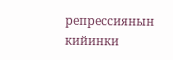репрессиянын кийинки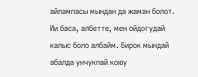айлампасы мындан да жаман болот.
Ии баса, албетте, мен ойдогудай калыс боло албайм. Бирок мындай абалда унчукпай коюу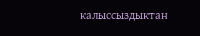калыссыздыктан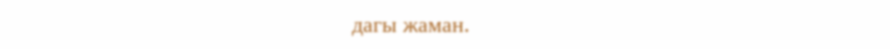дагы жаман.